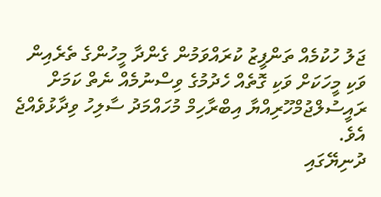ޖަލު ހުކުމެއް ތަންފީޒު ކުރައްވަމުން ގެންދާ މީހުންގެ ތެރެއިން ވަކި މީހަކަށް ވަކި ގޮތެއް ހެދުމުގެ ވިސްނުމެއް ނެތް ކަމަށް ރައީސުލްޖުމްހޫރިއްޔާ އިބްރާހިމް މުހައްމަދު ސާލިހު ވިދާޅުވެއްޖެ އެވެ.
ދުނިޔޭގައި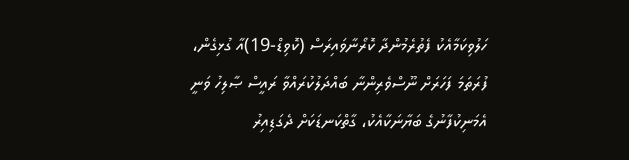ހަލުވިކަމާއެކު ފެތުރެމުންދާ ކޮރޯނާވައިރަސް (ކޮވިޑް-19)އާ ގުޅިގެން، ފުރަތަމަ ފަހަރަށް ނޫސްވެރިންނާ ބައްދަލުކުރައްވާ ރައީސް ޞާލިހު ވަނީ އެމަނިކުފާނުގެ ބަޔާނަކާއެކު، ގާތްކަނޑަކަށް ދެގަޑިއިރު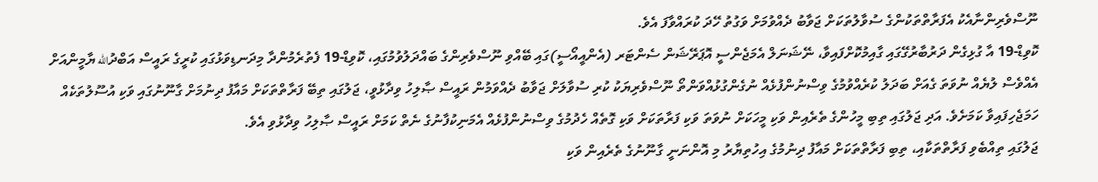ނޫސްވެރިންނާއެކު އެފަރާތްތަކުންގެ ސުވާލުތަކަށް ޖަވާބު ދެއްވުމަށް ވަގުތު ހޭދަ ކުރައްވާފަ އެވެ.
ކޮވިޑް-19 އާ ގުޅިގެން ދަރުބާރުގޭގައި ގާއިމުކޮށްފައިވާ، ނޭޝަނަލް އެމަޖެންސީ އޮޕަރޭޝަން ސެންޓަރ (އެންއީއޯސީ)ގައި ބޭއްވި ނޫސްވެރިންގެ ބައްދަލުވުމުގައި، ކޮވިޑް-19 ފެތުރެމުންދާ މިދަނޑިވަޅުގައި ކުރީގެ ރައީސް އަބްދުالله ޔާމީންއަށް އެއްވެސް ލުޔެއް ނުވަތަ ގެއަށް ބަދަލު ކުރެއްވުމުގެ ވިސްނުންފުޅެއް ނުގެންގުޅުއްވަންތޯ ނޫސްވެރިޔަކު ކުރި ސުވާލަށް ޖަވާބު ދެއްވަމުން ރައީސް ޞާލިހު ވިދާޅުވީ، ޖަލުގައި ތިބޭ ފަރާތްތަކަށް މައާފު ދިނުމަށް ގާނޫނުގައި ވަކި އުސޫލުތަކެއް ހަމަޖެހިފައިވާ ކަމަށެވެ. އަދި ޖަލުގައި ތިބި މީހުންގެ ތެރެއިން ވަކި މީހަކަށް ނުވަތަ ވަކި ފަރާތަކަށް ވަކި ގޮތެއް ހެދުމުގެ ވިސްނުންފުޅެއް އެމަނިކުފާނުގެ ނެތް ކަމަށް ރައީސް ޞާލިހު ވިދާޅުވި އެވެ.
ޖަލުގައި ތިއްބެވި ފަރާތްތަކާއި، ތިބި ފަރާތްތަކަށް މައާފު ދިނުމުގެ އިހުތިޔާރު މި އޮންނަނީ ގާނޫނުގެ ތެރެއިން ވަކި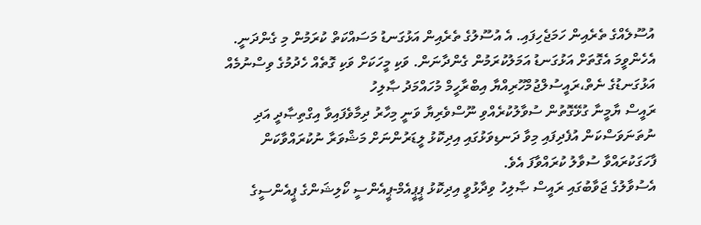އުސޫލެއްގެ ތެރެއިން ހަމަޖެހިފައި. އެ އުސޫލުގެ ތެރެއިން އަޅުގަނޑު މަސައްކަތް ކުރަމުން މި ގެންދަނީ. އެހެންވީމަ އެގޮތަށް އަޅުގަނޑު އަމަލުކުރަމުން ގެންދާނަން. ވަކި މީހަކަށް ވަކި ގޮތެއް ހެދުމުގެ ވިސްނުމެއް އަޅުގަނޑުގެ ނެތް،ރައީސުލްޖުމްހޫރިއްޔާ އިބްރާހީމް މުހައްމަދު ޞާލިހު
ރައީސް ޔާމީނާ ގުޅޭގޮތުން ސުވާލުކުރެއްވި ނޫސްވެރިޔާ ވަނީ މިހާރު ދިމާވެފައިވާ އިގްތިޞާދީ އަދި ނުތަނަވަސްކަން އުފެދިފައި މިވާ ދަނޑިވަޅުގައި އިދިކޮޅު ލީޑަރުންނަށް މަޝްވަރާ ނުކުރައްވާކަން ފާހަގަކުރައްވާ ސުވާލު ކުރައްވާފަ އެވެ.
އެސުވާލުގެ ޖަވާބުގައި ރައީސް ޞާލިހު ވިދާޅުވީ އިދިކޮޅު ޕީޕީއެމް-ޕީއެންސީ ކޯލިޝަންގެ ޕީއެންސީގެ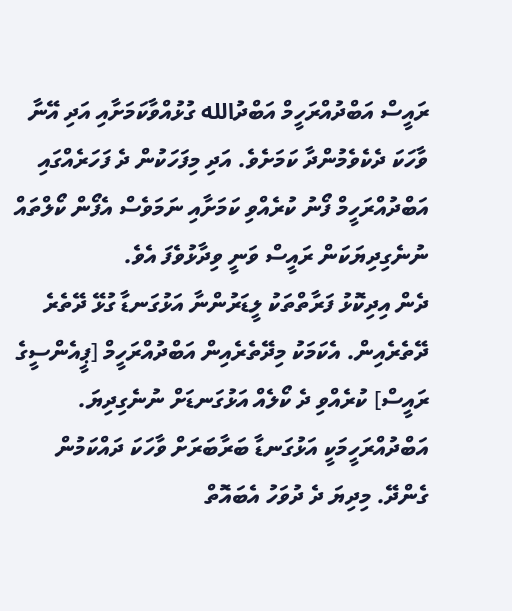ރައީސް އަބްދުއްރަހީމް އަބްދުالله ގުޅުއްވާކަމަށާއި އަދި އޭނާ ވާހަކަ ދެކެވެމުންދާ ކަމަށެވެ. އަދި މިފަހަކުން ދެ ފަހަރެއްގައި އަބްދުއްރަހީމް ފޯނު ކުރެއްވި ކަމަށާއި ނަމަވެސް އެފޯން ކޯލްތައް ނުނެގިދިޔަކަން ރައީސް ވަނީ ވިދާޅުވެފަ އެވެ.
ދެން އިދިކޮޅު ފަރާތްތަކު ލީޑަރުންނާ އަޅުގަނޑާ ގުޅޭ ދޭތެރެ ދޭތެރެއިން. އެކަމަކު މިދޭތެރެއިން އަބްދުއްރަހީމް [ޕީއެންސީގެ ރައީސް] ކުރެއްވި ދެ ކޯލެއް އަޅުގަނޑަށް ނުނެގިދިޔަ. އަބްދުއްރަހީމަކީ އަޅުގަނޑާ ބަރާބަރަށް ވާހަކަ ދައްކަމުން ގެންދޭ. މިދިޔަ ދެ ދުވަހު އެބައޮތް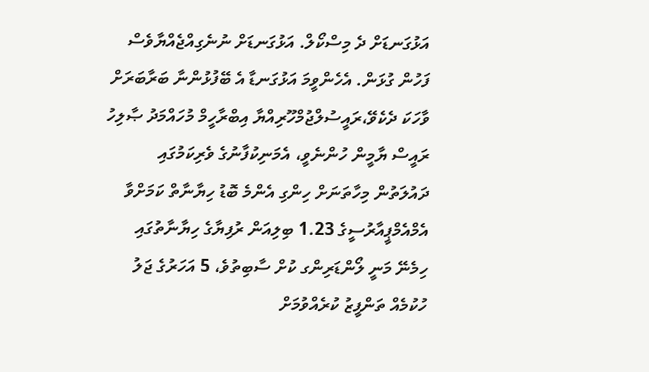އަޅުގަނޑަށް ދެ މިސްކޯލް. އަޅުގަނޑަށް ނުނެގިއްޖެއްޔާވެސް ފަހުން ގުޅަން. އެހެންވީމަ އަޅުގަނޑާ އެ ބޭފުޅުންނާ ބަރާބަރަށް ވާހަކަ ދެކެވޭ،ރައީސުލްޖުމްހޫރިއްޔާ އިބްރާހީމް މުހައްމަދު ޞާލިހު
ރައީސް ޔާމީން ހުންނެވީ، އެމަނިކުފާނުގެ ވެރިކަމުގައި ދައުލަތުން މިހާތަނަށް ހިންގި އެންމެ ބޮޑު ހިޔާނާތް ކަމަށްވާ އެމްއެމްޕީއާރުސީގެ 1.23 ބިލިއަން ރުފިޔާގެ ހިޔާނާތުގައި ހިމެނޭ މަނީ ލޯންޑަރިންގ ކުށް ސާބިތުވެ، 5 އަހަރުގެ ޖަލު ހުކުމެއް ތަންފީޒު ކުރެއްވުމަށް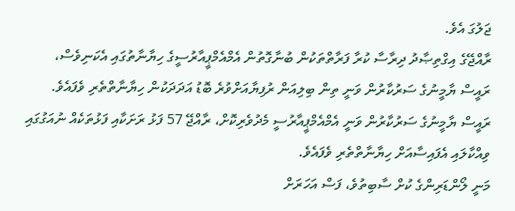ޖަލުގަ އެވެ.
ރާއްޖޭގެ އިގްތިޞާދު ދިރާސާ ކުރާ ފަރާތްތަކުން ބުނާގޮތުން އެމްއެމްޕީއާރުސީގެ ހިޔާނާތުގައި އެކަނިވެސް، ރައީސް ޔާމީނުގެ ސަރުކާރުން ވަނީ ތިން ބިލިއަން ރުފިޔާއަށްވުރެ ބޮޑު އަދަދަކުން ހިޔާނާތްތެރި ވެފައެވެ. ރައީސް ޔާމީނުގެ ސަރުކާރުން ވަނީ އެމްއެމްޕީއާރުސީ މެދުވެރިކޮށް، ރާއްޖޭ 57 ފަޅު ރަށަކާއި ފަޅުތަކެއް ނުއަގުގައި ވިއްކާލައި އެފައިސާއަށް ހިޔާނާތްތެރި ވެފައެވެ.
މަނީ ލޯންޑަރިންގެ ކުށް ސާބިތުވެ، ފަސް އަހަރަށް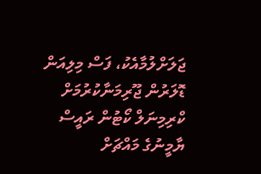ޖަލަށްލުމާއެކު، ފަސް މިލިއަން ޑޮލަރުން ޖޫރިމަނާކުރުމަށް ކްރިމިނަލް ކޯޓުން ރައީސް ޔާމީނުގެ މައްޗަށް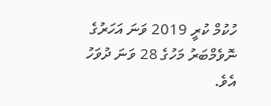ހުކުމް ކުރީ 2019 ވަނަ އަހަރުގެ ނޮވެމްބަރު މަހުގެ 28 ވަނަ ދުވަހު އެވެ.